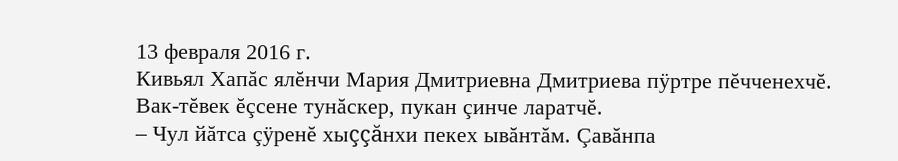13 февраля 2016 г.
Кивьял Хапăс ялĕнчи Мария Дмитриевна Дмитриева пÿртре пĕчченехчĕ. Вак-тĕвек ĕçсене тунăскер, пукан çинче ларатчĕ.
– Чул йăтса çÿренĕ хыççăнхи пекех ывăнтăм. Çавăнпа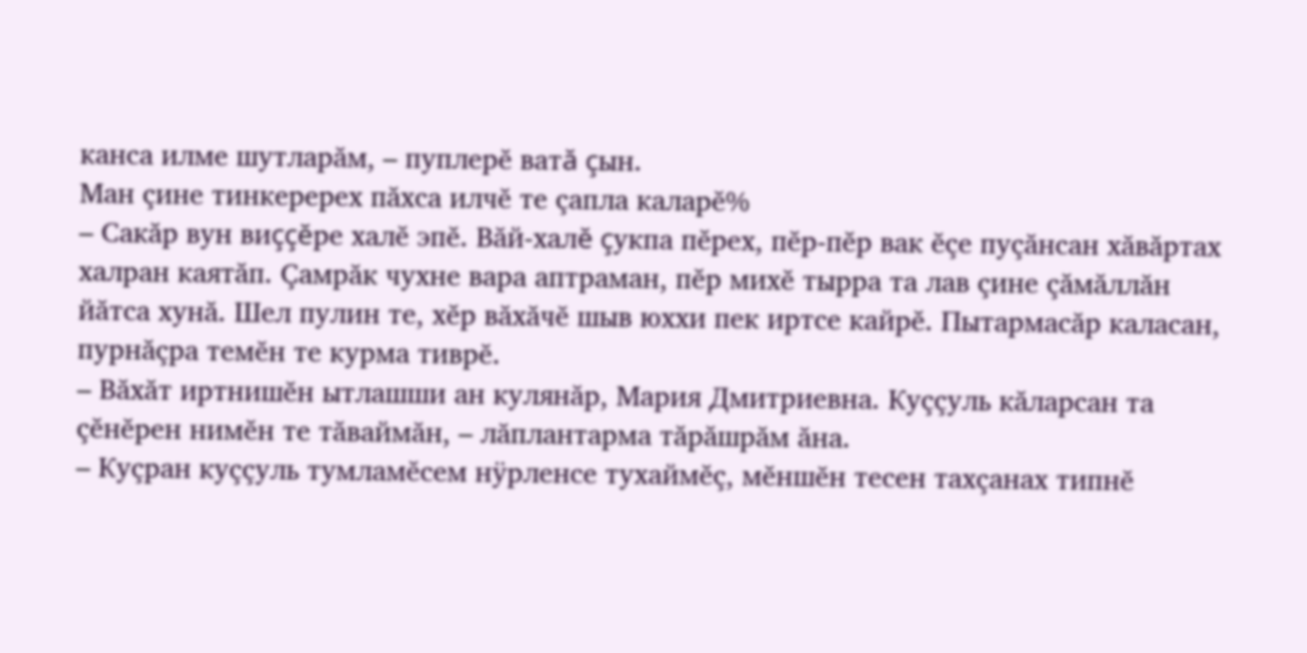канса илме шутларăм, – пуплерĕ ватă çын.
Ман çине тинкеререх пăхса илчĕ те çапла каларĕ%
– Сакăр вун виççĕре халĕ эпĕ. Вăй-халĕ çукпа пĕрех, пĕр-пĕр вак ĕçе пуçăнсан хăвăртах халран каятăп. Çамрăк чухне вара аптраман, пĕр михĕ тырра та лав çине çăмăллăн йăтса хунă. Шел пулин те, хĕр вăхăчĕ шыв юххи пек иртсе кайрĕ. Пытармасăр каласан, пурнăçра темĕн те курма тиврĕ.
– Вăхăт иртнишĕн ытлашши ан кулянăр, Мария Дмитриевна. Куççуль кăларсан та çĕнĕрен нимĕн те тăваймăн, – лăплантарма тăрăшрăм ăна.
– Куçран куççуль тумламĕсем нÿрленсе тухаймĕç, мĕншĕн тесен тахçанах типнĕ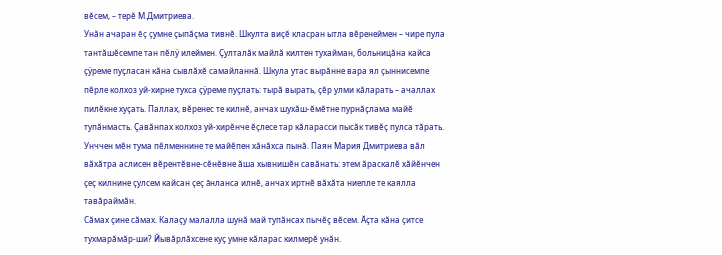вĕсем, – терĕ М.Дмитриева.
Унăн ачаран ĕç çумне çыпăçма тивнĕ. Шкулта виçĕ класран ытла вĕренеймен – чире пула тантăшĕсемпе тан пĕлÿ илеймен. Çулталăк майлă килтен тухайман, больницăна кайса çÿреме пуçласан кăна сывлăхĕ самайланнă. Шкула утас вырăнне вара ял çыннисемпе пĕрле колхоз уй-хирне тухса çÿреме пуçлать: тырă вырать, çĕр улми кăларать – ачаллах пилĕкне хуçать. Паллах, вĕренес те килнĕ, анчах шухăш-ĕмĕтне пурнăçлама майĕ тупăнмасть. Çавăнпах колхоз уй-хирĕнче ĕçлесе тар кăларасси пысăк тивĕç пулса тăрать. Унччен мĕн тума пĕлменнине те майĕпен хăнăхса пынă. Паян Мария Дмитриева вăл вăхăтра аслисен вĕрентĕвне-сĕнĕвне ăша хывнишĕн савăнать: этем ăраскалĕ хăйĕнчен çеç килнине çулсем кайсан çеç ăнланса илнĕ, анчах иртнĕ вăхăта ниепле те каялла тавăраймăн.
Сăмах çине сăмах. Калаçу малалла шунă май тупăнсах пычĕç вĕсем. Ăçта кăна çитсе тухмарăмăр-ши? Йывăрлăхсене куç умне кăларас килмерĕ унăн.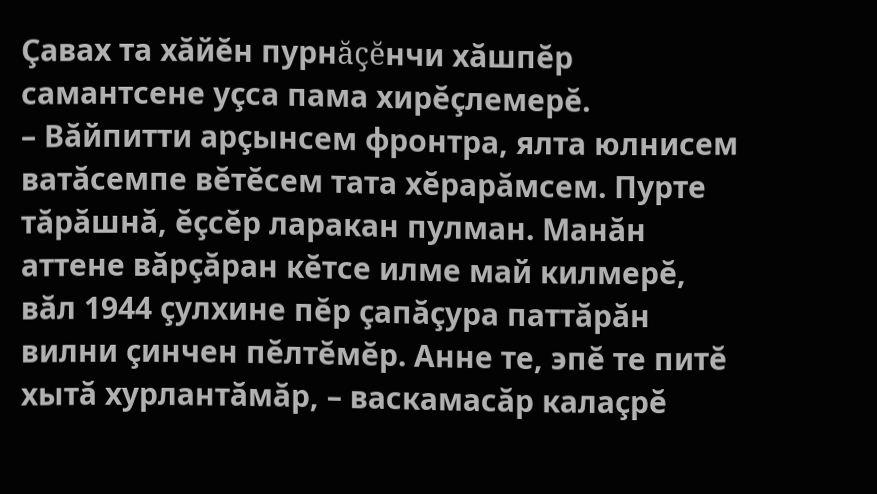Çавах та хăйĕн пурнăçĕнчи хăшпĕр самантсене уçса пама хирĕçлемерĕ.
– Вăйпитти арçынсем фронтра, ялта юлнисем ватăсемпе вĕтĕсем тата хĕрарăмсем. Пурте тăрăшнă, ĕçсĕр ларакан пулман. Манăн аттене вăрçăран кĕтсе илме май килмерĕ, вăл 1944 çулхине пĕр çапăçура паттăрăн вилни çинчен пĕлтĕмĕр. Анне те, эпĕ те питĕ хытă хурлантăмăр, – васкамасăр калаçрĕ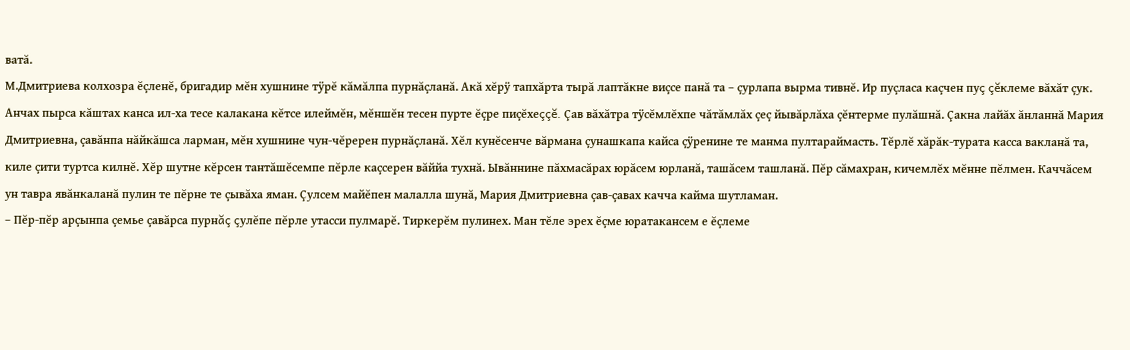ватă.
М.Дмитриева колхозра ĕçленĕ, бригадир мĕн хушнине тÿрĕ кăмăлпа пурнăçланă. Акă хĕрÿ тапхăрта тырă лаптăкне виçсе панă та – çурлапа вырма тивнĕ. Ир пуçласа каçчен пуç çĕклеме вăхăт çук. Анчах пырса кăштах канса ил-ха тесе калакана кĕтсе илеймĕн, мĕншĕн тесен пурте ĕçре пиçĕхеççĕ. Çав вăхăтра тÿсĕмлĕхпе чăтăмлăх çеç йывăрлăха çĕнтерме пулăшнă. Çакна лайăх ăнланнă Мария Дмитриевна, çавăнпа нăйкăшса ларман, мĕн хушнине чун-чĕререн пурнăçланă. Хĕл кунĕсенче вăрмана çунашкапа кайса çÿренине те манма пултараймасть. Тĕрлĕ хăрăк-турата касса вакланă та, киле çити туртса килнĕ. Хĕр шутне кĕрсен тантăшĕсемпе пĕрле каçсерен вăййа тухнă. Ывăннине пăхмасăрах юрăсем юрланă, ташăсем ташланă. Пĕр сăмахран, кичемлĕх мĕнне пĕлмен. Каччăсем ун тавра явăнкаланă пулин те пĕрне те çывăха яман. Çулсем майĕпен малалла шунă, Мария Дмитриевна çав-çавах качча кайма шутламан.
– Пĕр-пĕр арçынпа çемье çавăрса пурнăç çулĕпе пĕрле утасси пулмарĕ. Тиркерĕм пулинех. Ман тĕле эрех ĕçме юратакансем е ĕçлеме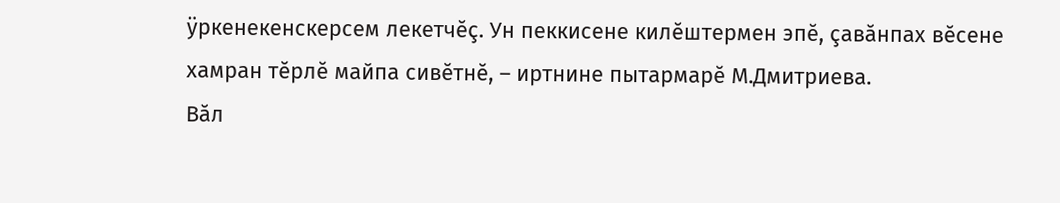ÿркенекенскерсем лекетчĕç. Ун пеккисене килĕштермен эпĕ, çавăнпах вĕсене хамран тĕрлĕ майпа сивĕтнĕ, – иртнине пытармарĕ М.Дмитриева.
Вăл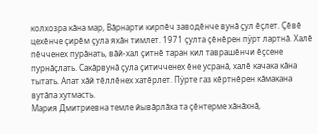колхозра кăна мар, Вăрнарти кирпĕч заводĕнче вунă çул ĕçлет. Çĕвĕ цехĕнче çирĕм çула яхăн тимлет. 1971 çулта çĕнĕрен пÿрт лартнă. Халĕ пĕчченех пурăнать, вăй-хал çитнĕ таран кил таврашĕнчи ĕçсене пурнăçлать. Сакăрвунă çула çитичченех ĕне усранă, халĕ качака кăна тытать. Апат хăй тĕллĕнех хатĕрлет. Пÿрте газ кĕртнĕрен кăмакана вутăпа хутмасть.
Мария Дмитриевна темле йывăрлăха та çĕнтерме хăнăхнă,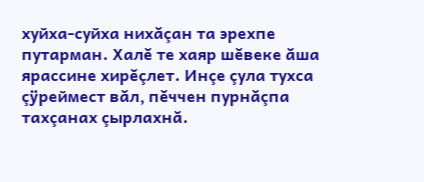хуйха-суйха нихăçан та эрехпе путарман. Халĕ те хаяр шĕвеке ăша ярассине хирĕçлет. Инçе çула тухса çÿреймест вăл, пĕччен пурнăçпа тахçанах çырлахнă.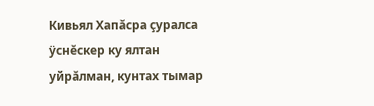Кивьял Хапăсра çуралса ÿснĕскер ку ялтан уйрăлман, кунтах тымар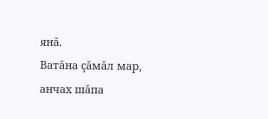янă.
Ватăна çăмăл мар, анчах шăпа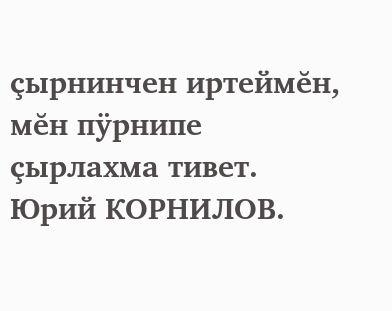çырнинчен иртеймĕн, мĕн пÿрнипе çырлахма тивет.
Юрий КОРНИЛОВ.